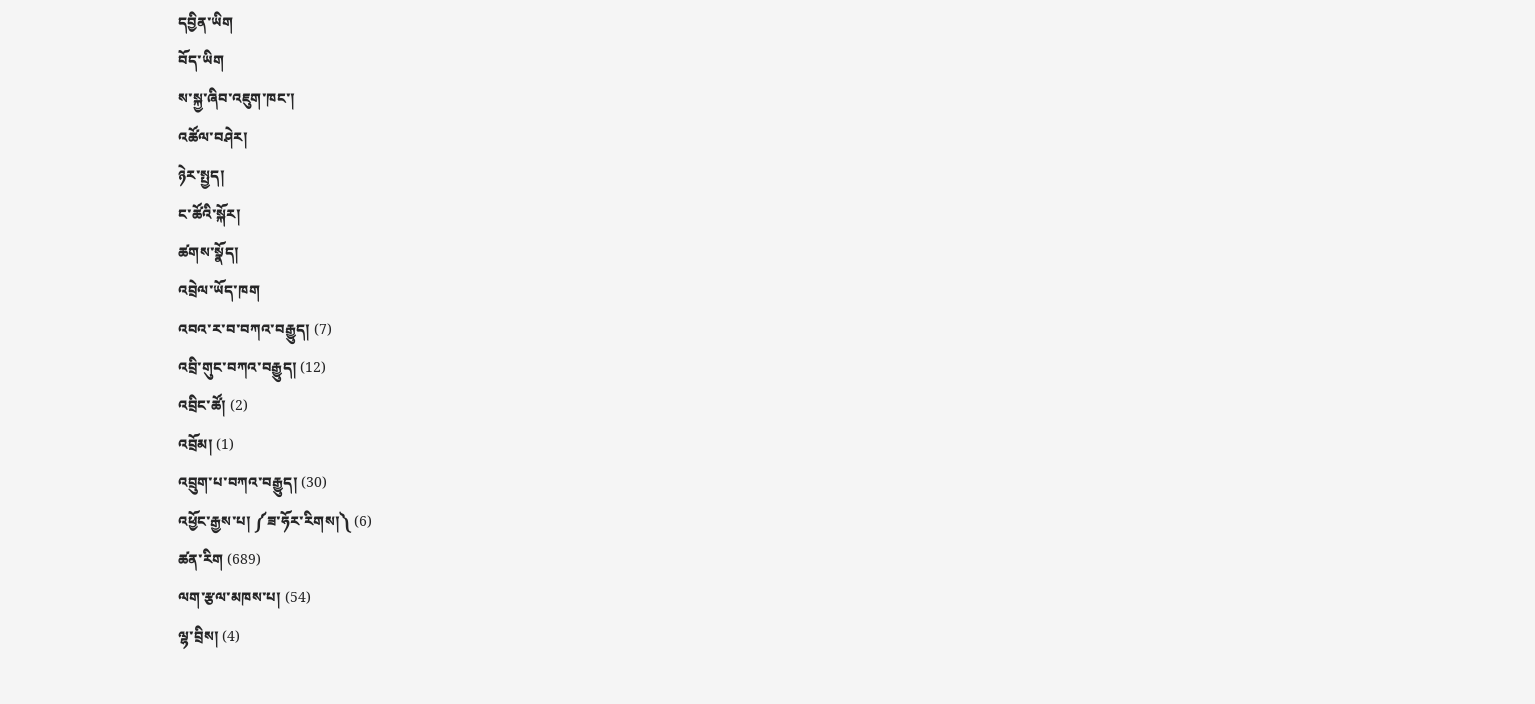དབྱིན་ཡིག
བོད་ཡིག
ས་སྐྱ་ཞིབ་འཇུག་ཁང་།
འཚོལ་བཤེར།
ཉེར་སྤྱད།
ང་ཚོའི་སྐོར།
ཚགས་སྣོད།
འབྲེལ་ཡོད་ཁག
འབའ་ར་བ་བཀའ་བརྒྱུད། (7)
འབྲི་གུང་བཀའ་བརྒྱུད། (12)
འབྲིང་ཚོ། (2)
འབྲོམ། (1)
འབྲུག་པ་བཀའ་བརྒྱུད། (30)
འཕྱོང་རྒྱས་པ། ༼ཟ་ཧོར་རིགས།༽ (6)
ཚན་རིག (689)
ལག་རྩལ་མཁས་པ། (54)
ལྷ་བྲིས། (4)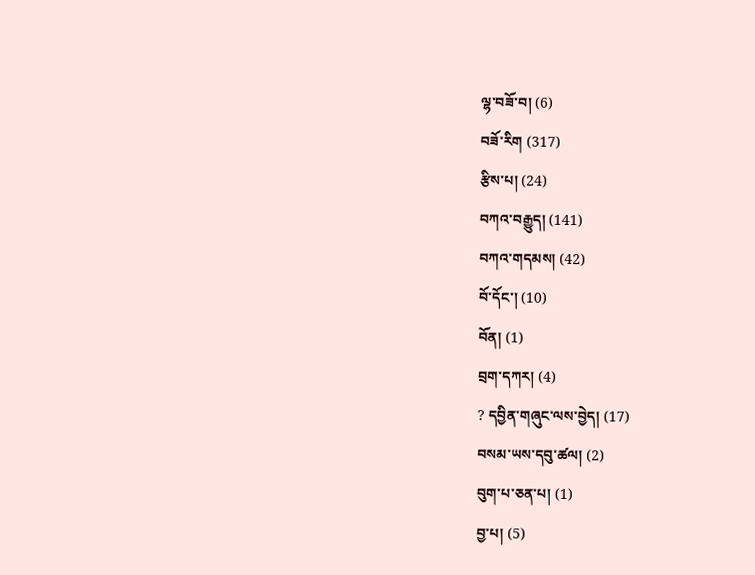ལྷ་བཟོ་བ། (6)
བཟོ་རིག (317)
རྩིས་པ། (24)
བཀའ་བརྒྱུད། (141)
བཀའ་གདམས། (42)
བོ་དོང་། (10)
བོན། (1)
བྲག་དཀར། (4)
? དབྱིན་གཞུང་ལས་བྱེད། (17)
བསམ་ཡས་དབུ་ཚལ། (2)
བུག་པ་ཅན་པ། (1)
བྱ་པ། (5)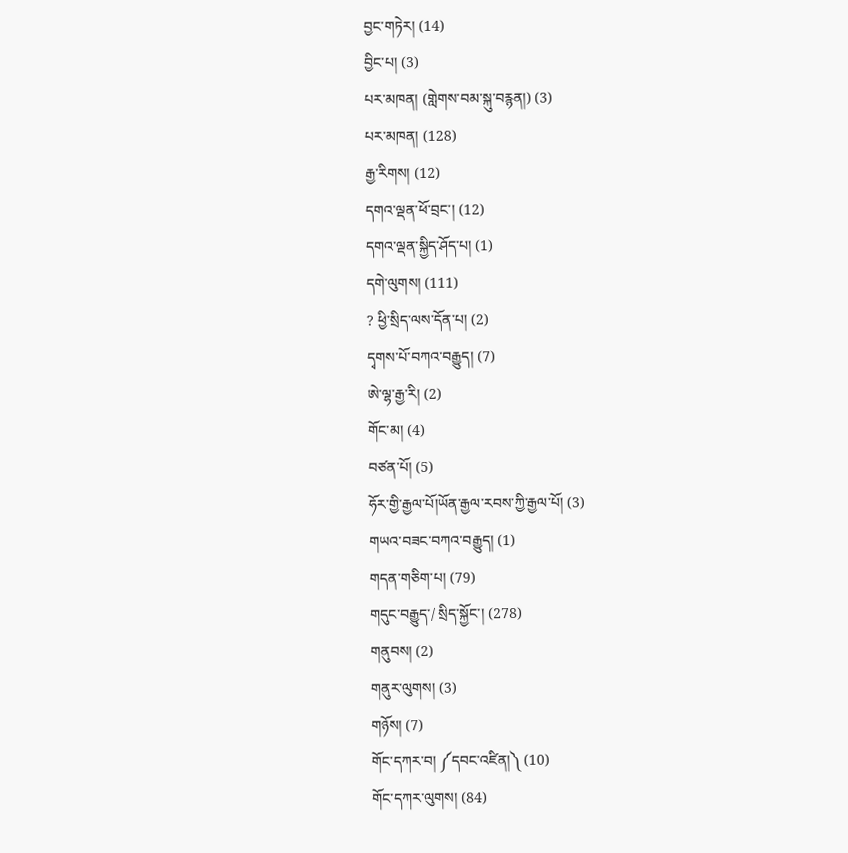བྱང་གཏེར། (14)
བྱིང་པ། (3)
པར་མཁན། (གླེགས་བམ་སྐུ་བརྙན།) (3)
པར་མཁན། (128)
རྒྱ་རིགས། (12)
དགའ་ལྡན་ཕོ་བྲང་། (12)
དགའ་ལྡན་སྐྱིད་ཤོད་པ། (1)
དགེ་ལུགས། (111)
? ཕྱི་སྲིད་ལས་དོན་པ། (2)
དྭགས་པོ་བཀའ་བརྒྱུད། (7)
ཨེ་ལྷ་རྒྱ་རི། (2)
གོང་མ། (4)
བཙན་པོ། (5)
ཧོར་གྱི་རྒྱལ་པོ།ཡོན་རྒྱལ་རབས་ཀྱི་རྒྱལ་པོ། (3)
གཡའ་བཟང་བཀའ་བརྒྱུད། (1)
གདན་གཅིག་པ། (79)
གདུང་བརྒྱུད་/ སྲིད་སྐྱོང་། (278)
གནུབས། (2)
གནུར་ལུགས། (3)
གཉོས། (7)
གོང་དཀར་བ། ༼དབང་འཛིན།༽ (10)
གོང་དཀར་ལུགས། (84)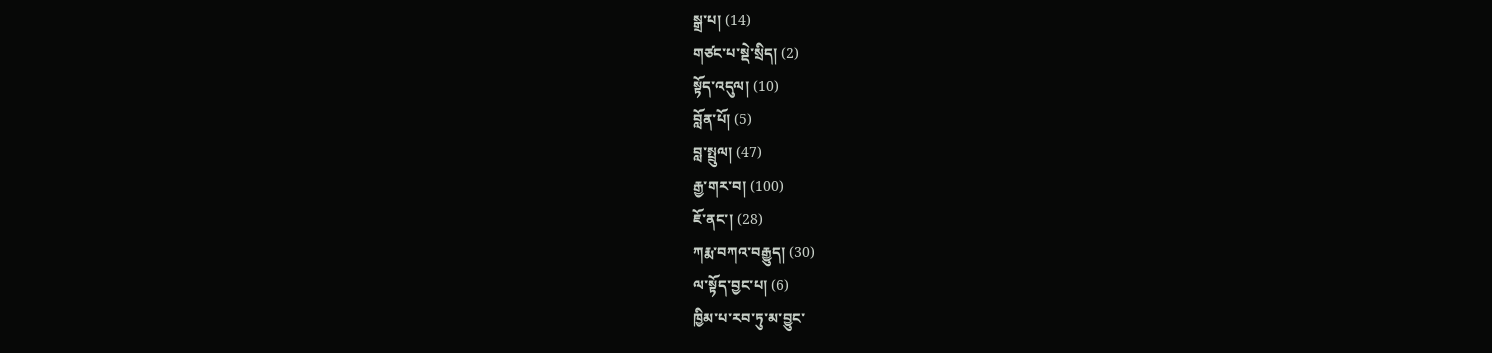སྒྲ་པ། (14)
གཙང་པ་སྡེ་སྲིད། (2)
སྟོད་འདུལ། (10)
བློན་པོ། (5)
བླ་སྤྲུལ། (47)
རྒྱ་གར་བ། (100)
ཇོ་ནང་། (28)
ཀརྨ་བཀའ་བརྒྱུད། (30)
ལ་སྟོད་བྱང་པ། (6)
ཁྱིམ་པ་རབ་ཏུ་མ་བྱུང་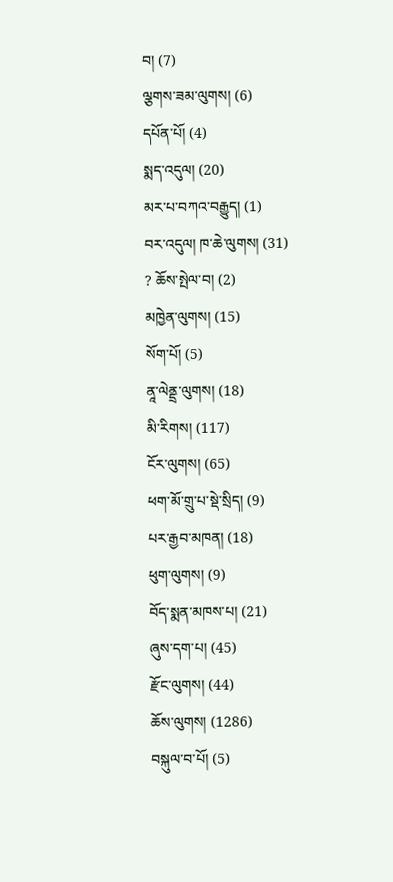བ། (7)
ལྕགས་ཟམ་ལུགས། (6)
དཔོན་པོ། (4)
སྨད་འདུལ། (20)
མར་པ་བཀའ་བརྒྱུད། (1)
བར་འདུལ། ཁ་ཆེ་ལུགས། (31)
? ཆོས་སྤེལ་བ། (2)
མཁྱེན་ལུགས། (15)
སོག་པོ། (5)
ནཱ་ལེནྡྲ་ལུགས། (18)
མི་རིགས། (117)
ངོར་ལུགས། (65)
ཕག་མོ་གྲུ་པ་སྡེ་སྲིད། (9)
པར་རྒྱབ་མཁན། (18)
ཕུག་ལུགས། (9)
བོད་སྨན་མཁས་པ། (21)
ཞུས་དག་པ། (45)
རྫོང་ལུགས། (44)
ཆོས་ལུགས། (1286)
བསྐུལ་བ་པོ། (5)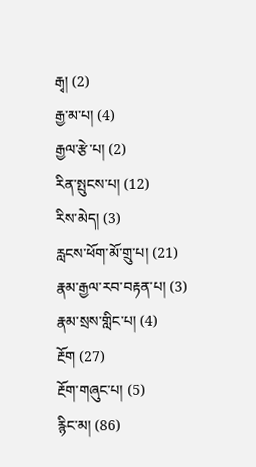རྒྭ། (2)
རྒྱ་མ་པ། (4)
རྒྱལ་རྩེ་པ། (2)
རིན་སྤུངས་པ། (12)
རིས་མེད། (3)
རླངས་ཕོག་མོ་གྲུ་པ། (21)
རྣམ་རྒྱལ་རབ་བརྟན་པ། (3)
རྣམ་སྲས་གླིང་པ། (4)
རྔོག (27)
རྔོག་གཞུང་པ། (5)
རྙིང་མ། (86)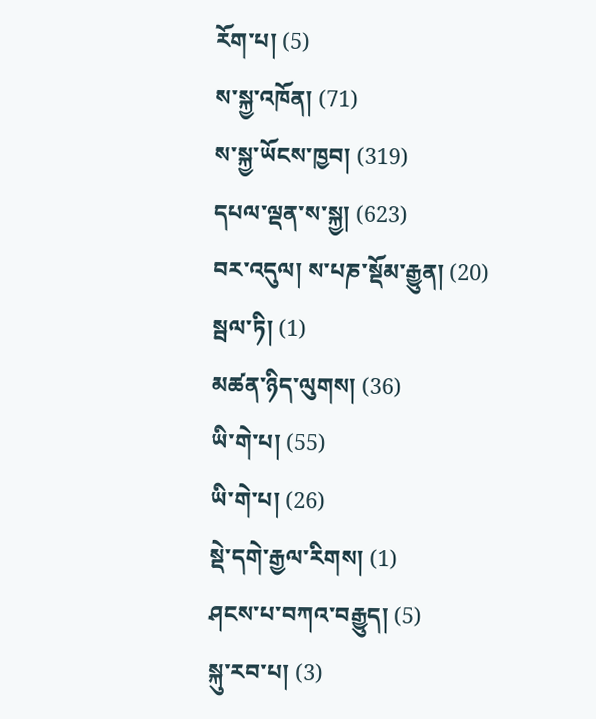རོག་པ། (5)
ས་སྐྱ་འཁོན། (71)
ས་སྐྱ་ཡོངས་ཁྱབ། (319)
དཔལ་ལྡན་ས་སྐྱ། (623)
བར་འདུལ། ས་པཎ་སྡོམ་རྒྱུན། (20)
སྦལ་ཏི། (1)
མཚན་ཉིད་ལུགས། (36)
ཡི་གེ་པ། (55)
ཡི་གེ་པ། (26)
སྡེ་དགེ་རྒྱལ་རིགས། (1)
ཤངས་པ་བཀའ་བརྒྱུད། (5)
སྐུ་རབ་པ། (3)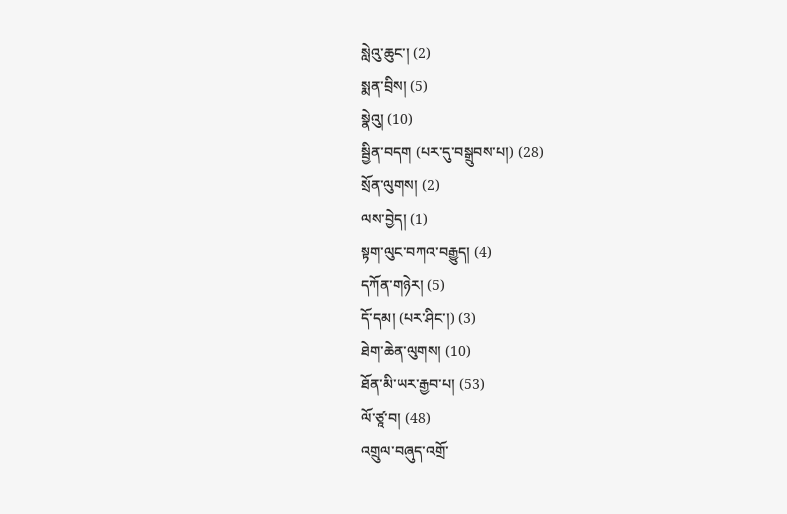སླེའུ་ཆུང་། (2)
སྨན་བྲིས། (5)
སྣེའུ། (10)
སྦྱིན་བདག (པར་དུ་བསྒྲུབས་པ།) (28)
སྲོན་ལུགས། (2)
ལས་བྱེད། (1)
སྟག་ལུང་བཀའ་བརྒྱུད། (4)
དཀོན་གཉེར། (5)
དོ་དམ། (པར་ཤིང་།) (3)
ཐེག་ཆེན་ལུགས། (10)
ཐོན་མི་ཡར་རྒྱབ་པ། (53)
ལོ་ཙཱ་བ། (48)
འགྲུལ་བཞུད་འགྲོ་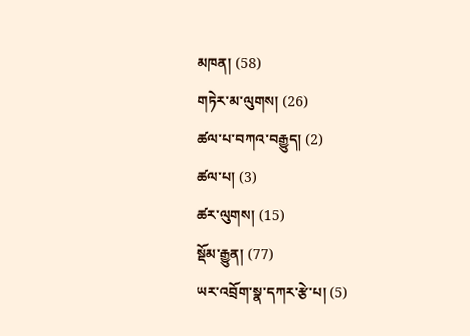མཁན། (58)
གཏེར་མ་ལུགས། (26)
ཚལ་པ་བཀའ་བརྒྱུད། (2)
ཚལ་པ། (3)
ཚར་ལུགས། (15)
སྡོམ་རྒྱུན། (77)
ཡར་འབྲོག་སྣ་དཀར་རྩེ་པ། (5)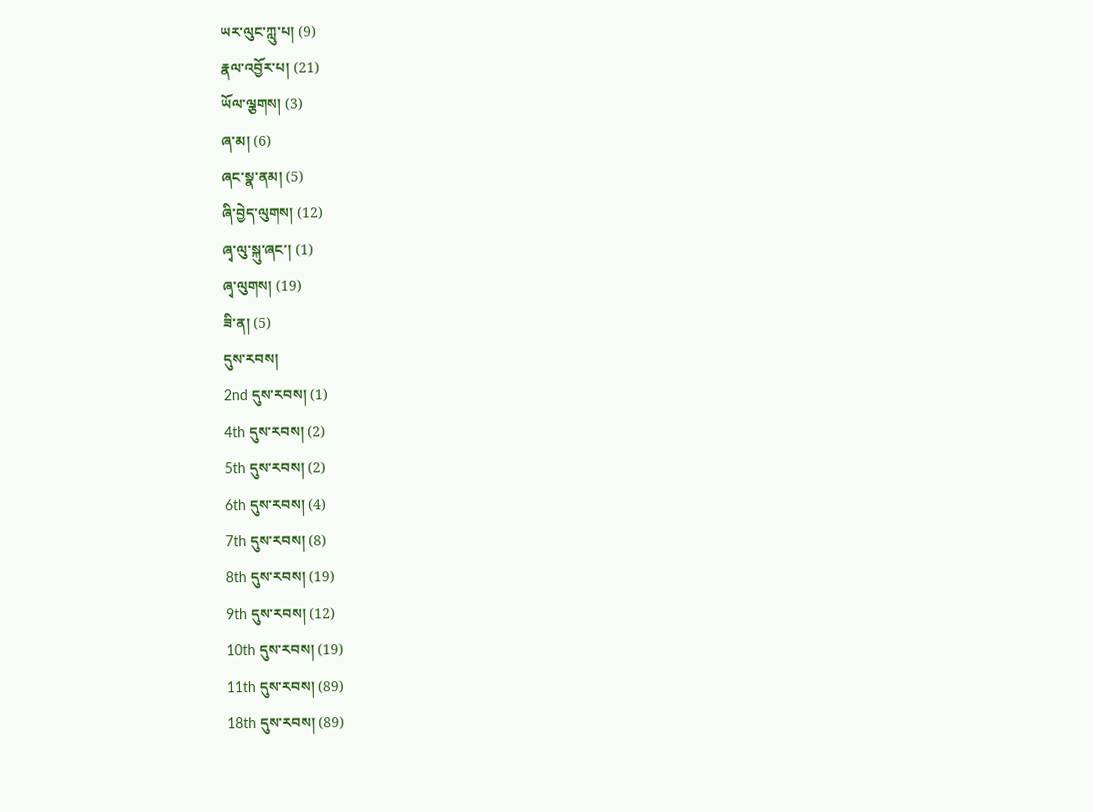ཡར་ལུང་ཀླུ་པ། (9)
རྣལ་འབྱོར་པ། (21)
ཡོལ་ལྕགས། (3)
ཞ་མ། (6)
ཞང་སྣ་ནམ། (5)
ཞི་བྱེད་ལུགས། (12)
ཞྭ་ལུ་སྐུ་ཞང་། (1)
ཞྭ་ལུགས། (19)
ཟི་ན། (5)
དུས་རབས།
2nd དུས་རབས། (1)
4th དུས་རབས། (2)
5th དུས་རབས། (2)
6th དུས་རབས། (4)
7th དུས་རབས། (8)
8th དུས་རབས། (19)
9th དུས་རབས། (12)
10th དུས་རབས། (19)
11th དུས་རབས། (89)
18th དུས་རབས། (89)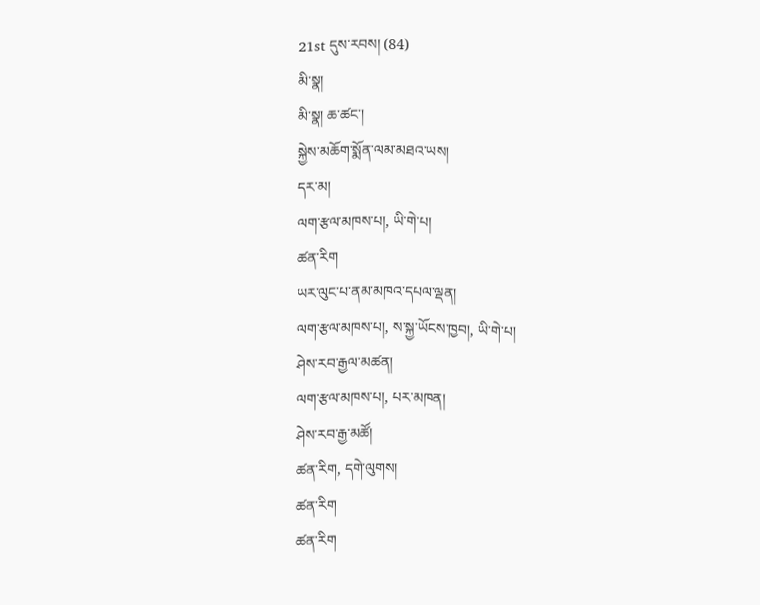21st དུས་རབས། (84)
མི་སྣ།
མི་སྣ། ཆ་ཚང་།
སྐྱེས་མཆོག་སྨོན་ལམ་མཐའ་ཡས།
དར་མ།
ལག་རྩལ་མཁས་པ།, ཡི་གེ་པ།
ཚན་རིག
ཡར་ལུང་པ་ནམ་མཁའ་དཔལ་ལྡན།
ལག་རྩལ་མཁས་པ།, ས་སྐྱ་ཡོངས་ཁྱབ།, ཡི་གེ་པ།
ཤེས་རབ་རྒྱལ་མཚན།
ལག་རྩལ་མཁས་པ།, པར་མཁན།
ཤེས་རབ་རྒྱ་མཚོ།
ཚན་རིག, དགེ་ལུགས།
ཚན་རིག
ཚན་རིག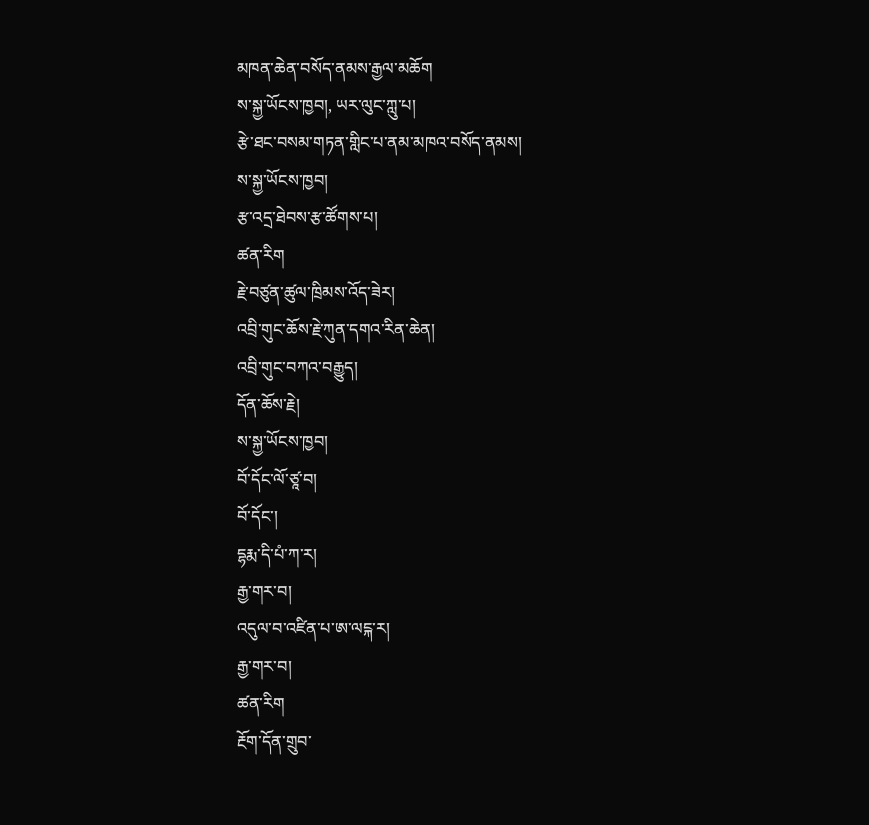མཁན་ཆེན་བསོད་ནམས་རྒྱལ་མཆོག
ས་སྐྱ་ཡོངས་ཁྱབ།, ཡར་ལུང་ཀླུ་པ།
རྩེ་ཐང་བསམ་གཏན་གླིང་པ་ནམ་མཁའ་བསོད་ནམས།
ས་སྐྱ་ཡོངས་ཁྱབ།
རྩ་འདྲ་ཐེབས་རྩ་ཚོགས་པ།
ཚན་རིག
རྗེ་བཙུན་ཚུལ་ཁྲིམས་འོད་ཟེར།
འབྲི་གུང་ཆོས་རྗེ་ཀུན་དགའ་རིན་ཆེན།
འབྲི་གུང་བཀའ་བརྒྱུད།
དོན་ཆོས་རྗེ།
ས་སྐྱ་ཡོངས་ཁྱབ།
བོ་དོང་ལོ་ཙཱ་བ།
བོ་དོང་།
དྷརྨ་དི་པཾ་ཀ་ར།
རྒྱ་གར་བ།
འདུལ་བ་འཛིན་པ་ཨ་ལངྐ་ར།
རྒྱ་གར་བ།
ཚན་རིག
རྔོག་དོན་གྲུབ་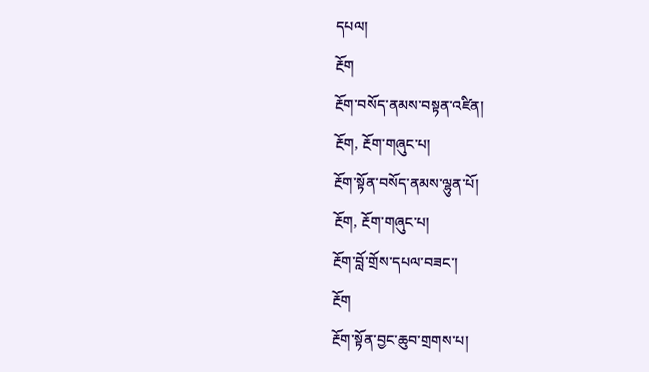དཔལ།
རྔོག
རྔོག་བསོད་ནམས་བསྟན་འཛིན།
རྔོག, རྔོག་གཞུང་པ།
རྔོག་སྟོན་བསོད་ནམས་ལྷུན་པོ།
རྔོག, རྔོག་གཞུང་པ།
རྔོག་བློ་གྲོས་དཔལ་བཟང་།
རྔོག
རྔོག་སྟོན་བྱང་ཆུབ་གྲགས་པ།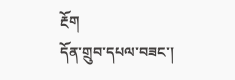རྔོག
དོན་གྲུབ་དཔལ་བཟང་།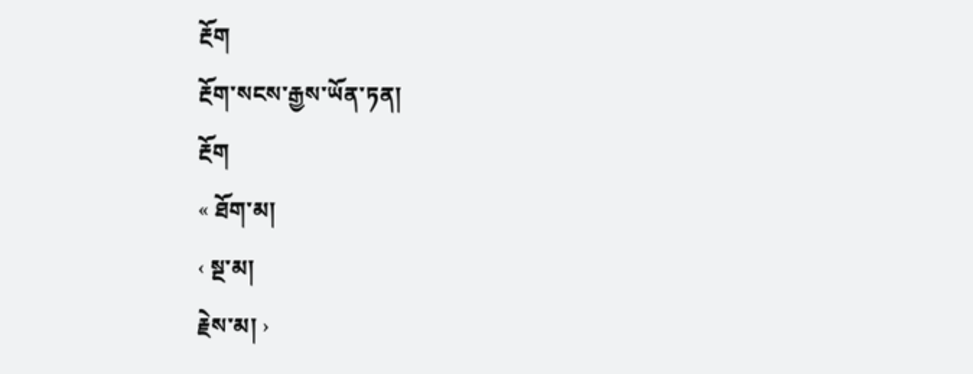རྔོག
རྔོག་སངས་རྒྱས་ཡོན་ཏན།
རྔོག
« ཐོག་མ།
‹ སྔ་མ།
རྗེས་མ། ›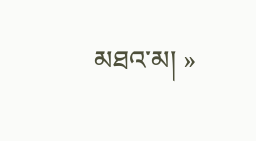མཐའ་མ། »